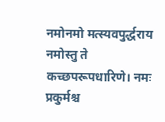नमोनमो मत्स्यवपुर्द्धराय नमोस्तु ते कच्छपरूपधारिणे। नमः प्रकुर्मश्च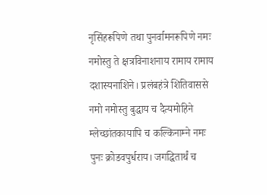नृसिंहरूपिणे तथा पुनर्वामनरूपिणे नमः
नमोस्तु ते क्षत्रविनाशनाय रामाय रामाय दशास्यनाशिने। प्रलंबहंत्रे शितिवाससे नमो नमोस्तु बुद्धाय च दैत्यमोहिने
म्लेच्छांतकायापि च कल्किनाम्ने नमः पुनः क्रोडवपुर्धराय। जगद्धितार्थं च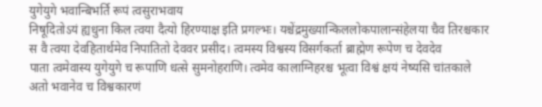युगेयुगे भवान्बिभर्ति रूपं त्वसुराभवाय
निषूदितोऽयं ह्यधुना किल त्वया दैत्यो हिरण्याक्ष इति प्रगल्भः। यश्चेंद्रमुख्यान्किललोकपालान्संहेलया चैव तिरश्चकार
स वै त्वया देवहितार्थमेव निपातितो देववर प्रसीद। त्वमस्य विश्वस्य विसर्गकर्ता ब्राह्मेण रूपेण च देवदेव
पाता त्वमेवास्य युगेयुगे च रूपाणि धत्से सुमनोहराणि। त्वमेव कालाग्निहरश्च भूत्वा विश्वं क्षयं नेष्यसि चांतकाले
अतो भवानेव च विश्वकारणं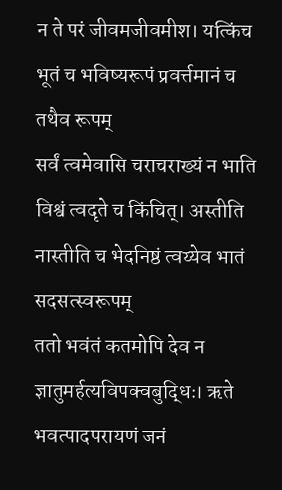न ते परं जीवमजीवमीश। यत्किंच भूतं च भविष्यरूपं प्रवर्त्तमानं च तथैव रूपम्
सर्वं त्वमेवासि चराचराख्यं न भाति विश्वं त्वदृते च किंचित्। अस्तीति नास्तीति च भेदनिष्ठं त्वय्येव भातं सदसत्स्वरूपम्
ततो भवंतं कतमोपि देव न ज्ञातुमर्हत्यविपक्वबुद्धिः। ऋते भवत्पादपरायणं जनं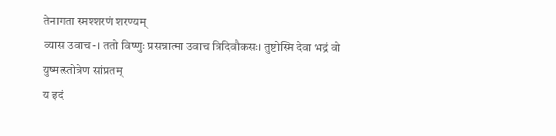तेनागता स्मश्शरणं शरण्यम्
व्यास उवाच-। ततो विष्णुः प्रसन्नात्मा उवाच त्रिदिवौकसः। तुष्टोस्मि देवा भद्रं वो युष्मत्स्तोत्रेण सांप्रतम्
य इदं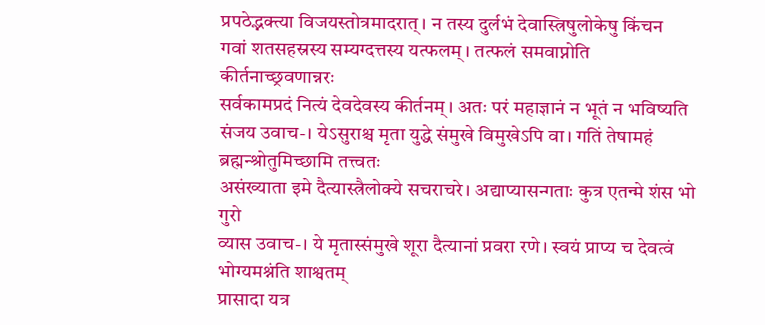प्रपठेद्भक्त्या विजयस्तोत्रमादरात्। न तस्य दुर्लभं देवास्त्रिषुलोकेषु किंचन
गवां शतसहस्रस्य सम्यग्दत्तस्य यत्फलम्। तत्फलं समवाप्नोति कीर्तनाच्छ्रवणान्नरः
सर्वकामप्रदं नित्यं देवदेवस्य कीर्तनम्। अतः परं महाज्ञानं न भूतं न भविष्यति
संजय उवाच-। येऽसुराश्च मृता युद्धे संमुखे विमुखेऽपि वा। गतिं तेषामहं ब्रह्मन्श्रोतुमिच्छामि तत्त्वतः
असंख्याता इमे दैत्यास्त्रैलोक्ये सचराचरे। अद्याप्यासन्गताः कुत्र एतन्मे शंस भो गुरो
व्यास उवाच-। ये मृतास्संमुखे शूरा दैत्यानां प्रवरा रणे। स्वयं प्राप्य च देवत्वं भोग्यमश्नंति शाश्वतम्
प्रासादा यत्र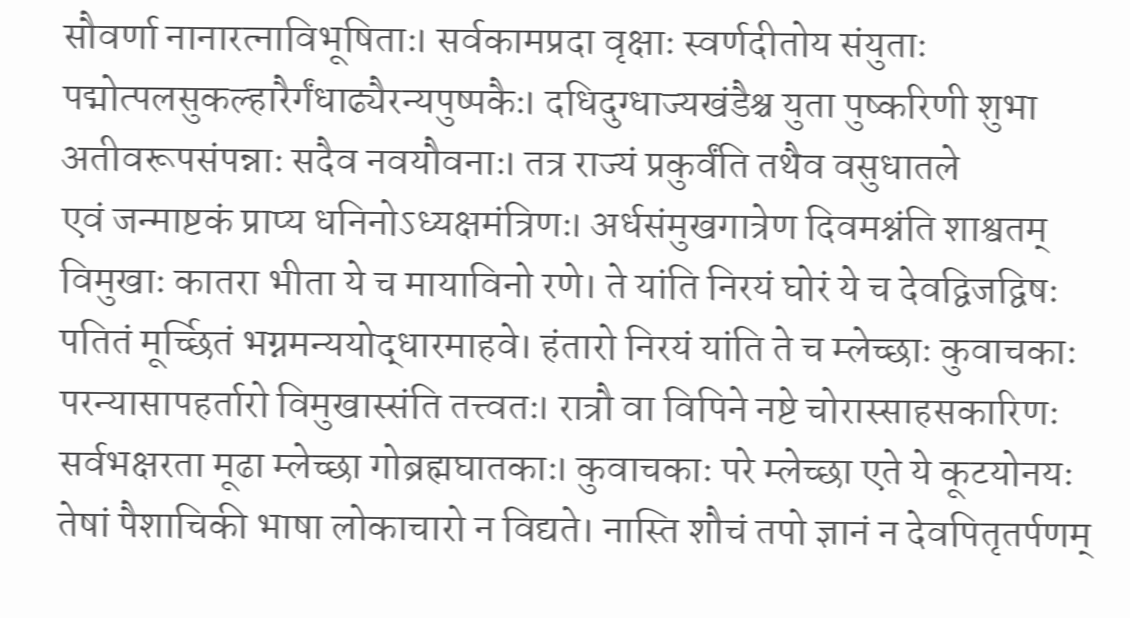सौवर्णा नानारत्नाविभूषिताः। सर्वकामप्रदा वृक्षाः स्वर्णदीतोय संयुताः
पद्मोत्पलसुकल्हारैर्गंधाढ्यैरन्यपुष्पकैः। दधिदुग्धाज्यखंडैश्च युता पुष्करिणी शुभा
अतीवरूपसंपन्नाः सदैव नवयौवनाः। तत्र राज्यं प्रकुर्वंति तथैव वसुधातले
एवं जन्माष्टकं प्राप्य धनिनोऽध्यक्षमंत्रिणः। अर्धसंमुखगात्रेण दिवमश्नंति शाश्वतम्
विमुखाः कातरा भीता ये च मायाविनो रणे। ते यांति निरयं घोरं ये च देवद्विजद्विषः
पतितं मूर्च्छितं भग्नमन्ययोद्धारमाहवे। हंतारो निरयं यांति ते च म्लेच्छाः कुवाचकाः
परन्यासापहर्तारो विमुखास्संति तत्त्वतः। रात्रौ वा विपिने नष्टे चोरास्साहसकारिणः
सर्वभक्षरता मूढा म्लेच्छा गोब्रह्मघातकाः। कुवाचकाः परे म्लेच्छा एते ये कूटयोनयः
तेषां पैशाचिकी भाषा लोकाचारो न विद्यते। नास्ति शौचं तपो ज्ञानं न देवपितृतर्पणम्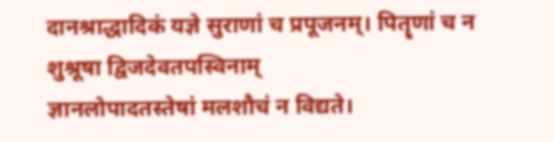दानश्राद्धादिकं यज्ञे सुराणां च प्रपूजनम्। पितॄणां च न शुश्रूषा द्विजदेवतपस्विनाम्
ज्ञानलोपादतस्तेषां मलशौचं न विद्यते।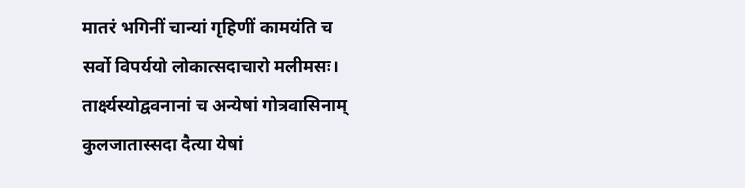मातरं भगिनीं चान्यां गृहिणीं कामयंति च
सर्वो विपर्ययो लोकात्सदाचारो मलीमसः। तार्क्ष्यस्योद्ववनानां च अन्येषां गोत्रवासिनाम्
कुलजातास्सदा दैत्या येषां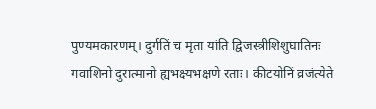पुण्यमकारणम्। दुर्गतिं च मृता यांति द्विजस्त्रीशिशुघातिनः
गवाशिनो दुरात्मानो ह्यभक्ष्यभक्षणे रताः। कीटयोनिं व्रजंत्येते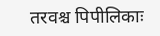तरवश्च पिपीलिकाः